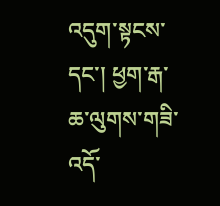འདུག་སྟངས་དང་། ཕྱག་རྒ་ཆ་ལུགས་གཟི་འདོ་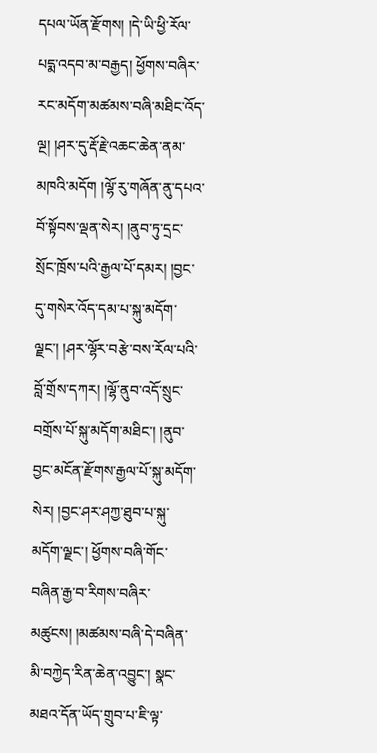དཔལ་ཡོན་རྫོགས། །དེ་ཡི་ཕྱི་རོལ་པདྨ་འདབ་མ་བརྒྱད། ཕྱོགས་བཞིར་རང་མདོག་མཚམས་བཞི་མཐིང་འོད་ལྔ། །ཤར་དུ་རྡོ་རྗེ་འཆང་ཆེན་ནམ་མཁའི་མདོག །ལྷོ་རུ་གཞོན་ནུ་དཔའ་བོ་སྟོབས་ལྡན་སེར། །ནུབ་ཏུ་དྲང་སྲོང་ཁྲོས་པའི་རྒྱལ་པོ་དམར། །བྱང་དུ་གསེར་འོད་དམ་པ་སྐུ་མདོག་ལྗང་། །ཤར་ལྷོར་བརྩེ་བས་རོལ་པའི་བློ་གྲོས་དཀར། །ལྷོ་ནུབ་འདོ་སྲུང་བགྲོས་པོ་སྐུ་མདོག་མཐིང་། །ནུབ་བྱང་མངོན་རྫོགས་རྒྱལ་པོ་སྐུ་མདོག་སེར། །བྱང་ཤར་ཤཀྱ་ཐུབ་པ་སྐུ་མདོག་ལྗང་། ཕྱོགས་བཞི་གོང་བཞིན་རྒྱ་བ་རིགས་བཞིར་མཚུངས། །མཚམས་བཞི་དེ་བཞིན་མི་བཀྱེད་རིན་ཆེན་འབྱུང་། སྣང་མཐའ་དོན་ཡོད་གྲུབ་པ་ཇི་ལྟ་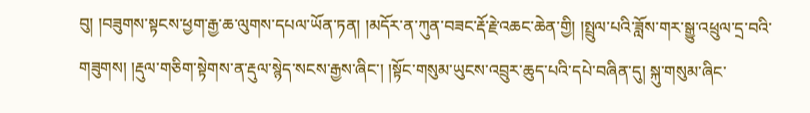བུ། །བཟུགས་སྟངས་ཕྱག་རྒྱ་ཆ་ལུགས་དཔལ་ཡོན་ཏན། །མདོར་ན་ཀུན་བཟང་རྡོ་རྗེ་འཆང་ཆེན་གྱི། །སྤྲུལ་པའི་ཟློས་གར་སྒྱུ་འཕྲུལ་དྲ་བའི་གཟུགས། །རྡུལ་གཅིག་སྟེགས་ན་རྡུལ་སྙེད་སངས་རྒྱས་ཞིང་། །སྟོང་གསུམ་ཡུངས་འབྲུར་ཆུད་པའི་དཔེ་བཞིན་དུ། སྐུ་གསུམ་ཞིང་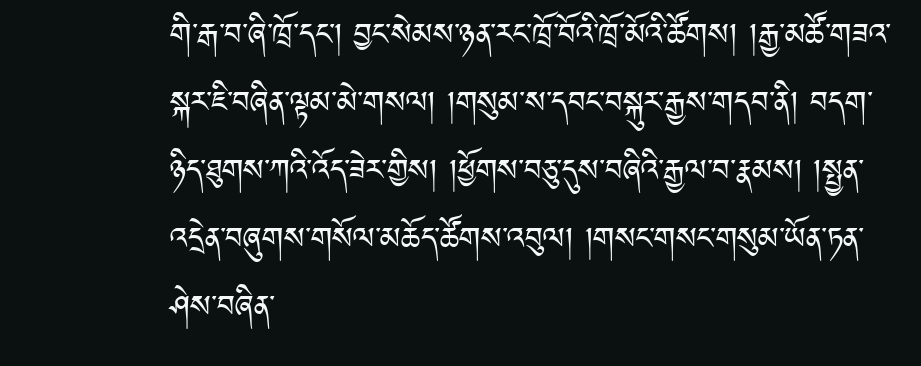གི་རྒ་བ་ཞི་ཁྲོ་དང་། བྱང་སེམས་ཉན་རང་ཁྲོ་བོའི་ཁྲོ་མོའི་ཚོགས། །རྒྱ་མཚོ་གཟའ་སྐར་ཇི་བཞིན་ལྟམ་མེ་གསལ། །གསུམ་ས་དབང་བསྐུར་རྒྱས་གདབ་ནི། བདག་ཉིད་ཐུགས་ཀའི་འོད་ཟེར་གྱིས། །ཕྱོགས་བཅུ་དུས་བཞིའི་རྒྱལ་བ་རྣམས། །སྤྱན་འདྲེན་བཞུགས་གསོལ་མཆོད་ཚོགས་འབུལ། །གསང་གསང་གསུམ་ཡོན་ཏན་ཤེས་བཞིན་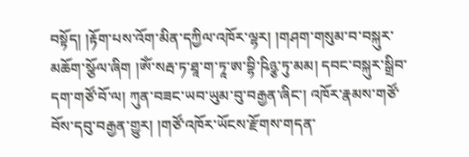བསྟོད། །རྟོག་པས་འོག་མིན་དཀྱིལ་འཁོར་ལྷར། །གཤག་གསུམ་བ་བསྐུར་མཆོག་སྩོལ་ཞིག །ཨོཾ་སརྦ་ཏ་ཐཱ་ག་ཏཱ་ཨ་བྷི་ཥིཉྩ་ཏུ་མམ། དབང་བསྐུར་སྒྲིབ་དག་གཙོ་བོ་ལ། ཀུན་བཟང་ཡབ་ཡུམ་བུ་བརྒྱན་ཞིང་། འཁོར་རྣམས་གཙོ་བོས་དབུ་བརྒྱན་གྱུར། །གཙོ་འཁོར་ཡོངས་རྫོགས་གདན་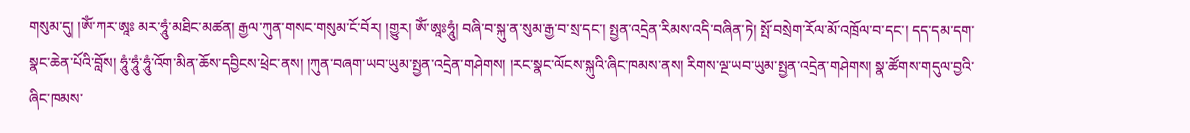གསུམ་དུ། །ཨོཾ་ཀར་ཨཱཿ མར་ཧཱུཾ་མཐིང་མཚན། རྒྱལ་ཀུན་གསང་གསུམ་ངོ་བོར། །གྱུར། ཨོཾ་ཨཱཿཧཱུཾ། བཞི་བ་སྐུ་ན་སུམ་རྒྱ་བ་སྲ་དང་། སྤྱན་འདྲེན་རིམས་འདི་བཞིན་ཏེ། སྤོ་བསྲེག་རོལ་མོ་འཁྲོལ་བ་དང་། དད་དམ་དག་སྣང་ཆེན་པོའི་བློས། ཧཱུཾ་ཧཱུཾ་ཧཱུཾ་འོག་མིན་ཆོས་དབྱིངས་ཕྲེང་ནས། །ཀུན་བཞག་ཡབ་ཡུམ་སྤྱན་འདྲེན་གཤེགས། །རང་སྣང་ལོངས་སྐུའི་ཞིང་ཁམས་ནས། རིགས་ལྔ་ཡབ་ཡུམ་སྤྱན་འདྲེན་གཤེགས། སྣ་ཚོགས་གདུལ་བྱའི་ཞིང་ཁམས་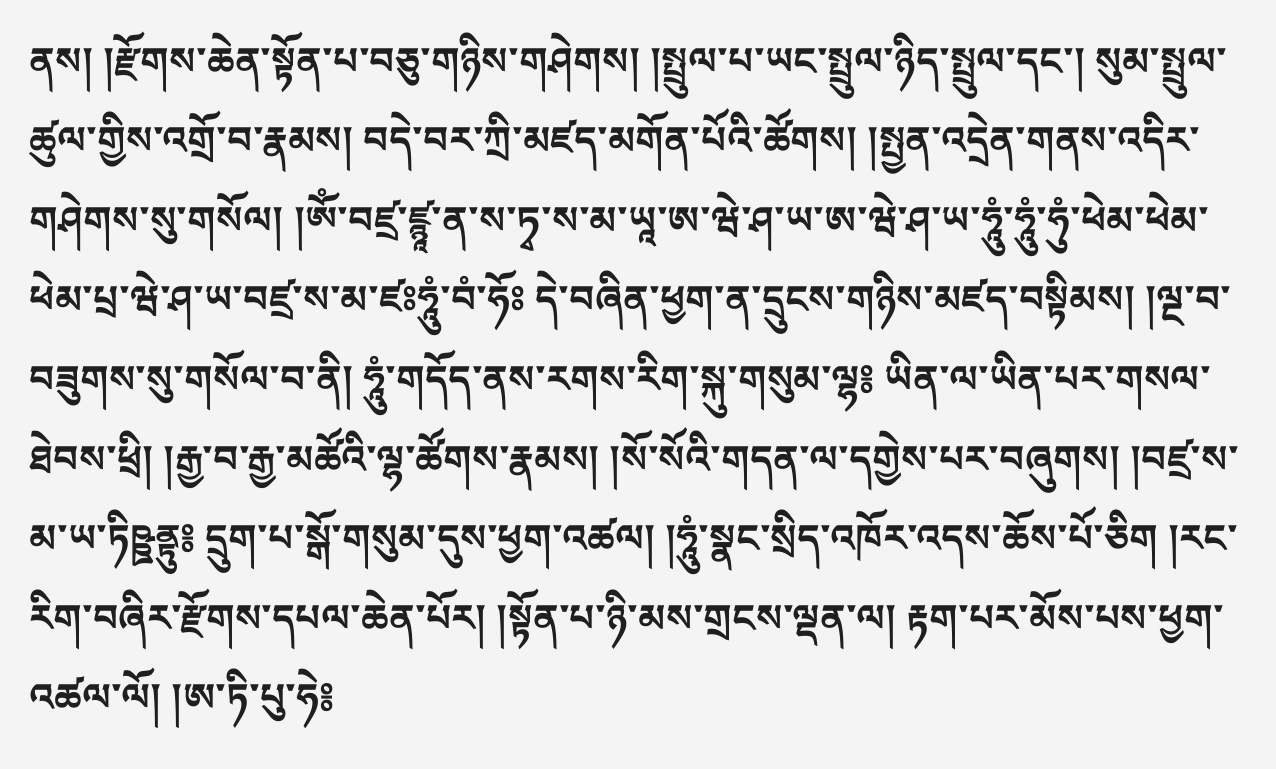ནས། །རྫོགས་ཆེན་སྟོན་པ་བཅུ་གཉིས་གཤེགས། །སྤྲུལ་པ་ཡང་སྤྲུལ་ཉིད་སྤྲུལ་དང་། སུམ་སྤྲུལ་ཚུལ་གྱིས་འགྲོ་བ་རྣམས། བདེ་བར་ཀྲི་མཛད་མགོན་པོའི་ཚོགས། །སྤྱན་འདྲེན་གནས་འདིར་གཤེགས་སུ་གསོལ། །ཨོཾ་བཛྲ་ཛྙཱ་ན་ས་ཏྭ་ས་མ་ཡཱ་ཨ་ཝེ་ཤ་ཡ་ཨ་ཝེ་ཤ་ཡ་ཧཱུཾ་ཧཱུཾ་ཧུཾ་ཕེམ་ཕེམ་ཕེམ་པྲ་ཝེ་ཤ་ཡ་བཛྲ་ས་མ་ཛཿཧཱུཾ་བཾ་ཧོཿ དེ་བཞིན་ཕྱག་ན་དྲུངས་གཉིས་མཛད་བསྟིམས། །ལྔ་བ་བཟུགས་སུ་གསོལ་བ་ནི། ཧཱུཾ་གདོད་ནས་རགས་རིག་སྐུ་གསུམ་ལྷ༔ ཡིན་ལ་ཡིན་པར་གསལ་ཐེབས་ཕྲི། །རྒྱ་བ་རྒྱ་མཚོའི་ལྷ་ཚོགས་རྣམས། །སོ་སོའི་གདན་ལ་དགྱེས་པར་བཞུགས། །བཛྲ་ས་མ་ཡ་ཏིཥྛནྟུ༔ དྲུག་པ་སྒོ་གསུམ་དུས་ཕྱག་འཚལ། །ཧཱུཾ་སྣང་སྲིད་འཁོར་འདས་ཆོས་པོ་ཅིག །རང་རིག་བཞིར་རྫོགས་དཔལ་ཆེན་པོར། །སྟོན་པ་ཉི་མས་གྲངས་ལྡན་ལ། རྟག་པར་མོས་པས་ཕྱག་འཚལ་ལོ། །ཨ་ཏི་པུ་ཧེ༔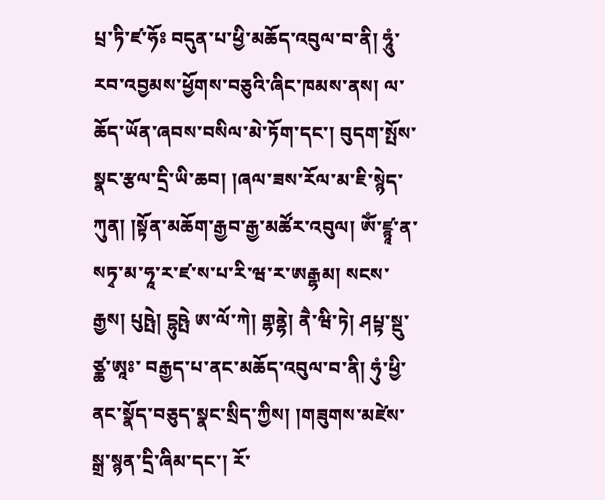པྲ་ཏི་ཛ་ཧོཿ བདུན་པ་ཕྱི་མཆོད་འབུལ་བ་ནི། ཧཱུཾ་རབ་འབྱམས་ཕྱོགས་བཅུའི་ཞིང་ཁམས་ནས། ལ་ཆོད་ཡོན་ཞབས་བསིལ་མེ་ཏོག་དང་། བུདག་སྤོས་སྣང་རྩལ་དྲི་ཡི་ཆབ། །ཞལ་ཟས་རོལ་མ་ཇི་སྙེད་ཀུན། །སྟོན་མཆོག་རྒྱབ་རྒྱ་མཚོར་འབུལ། ཨོཾ་ཛྙཱ་ན་སཏྭ་མ་ཧཱ་ར་ཛ་ས་པ་རི་ཝ་ར་ཨརྒྷམ། སངས་རྒྱས། པུཥྤེ། དྷུཥྤེ ཨ་ལོ་ཀེ། གྷནྷེ། ནཻ་ཝི་ཏེ། ཤཔྟ་སྡུ་ཙྪ་ཨཱཿ་ བརྒྱད་པ་ནང་མཆོད་འབུལ་བ་ནི། ཧུཾ་ཕྱི་ནང་སྣོད་བཅུད་སྣང་སྲིད་ཀྱིས། །གཟུགས་མཛེས་སྒྲ་སྙན་དྲི་ཞིམ་དང་། རོ་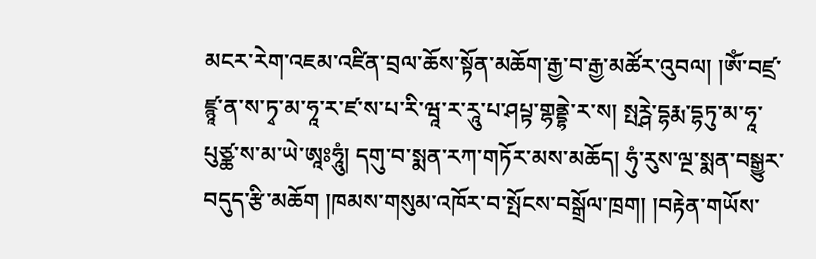མངར་རེག་འཇམ་འཛིན་བྲལ་ཆོས་སྟོན་མཆོག་རྒྱ་བ་རྒྱ་མཚོར་འུབལ། །ཨོཾ་བཛྲ་ཛྙཱ་ན་ས་ཏྭ་མ་ཧཱ་ར་ཛ་ས་པ་རི་ཝཱ་ར་རཱུ་པ་ཤཔྟ་གྷནྡྷེ་ར་ས། སྤཪྴེ་དྷརྨ་དྷཏུ་མ་ཧཱ་པུཙྪ་ས་མ་ཡེ་ཨཱཿཧཱུཾ། དགུ་བ་སྨན་རཀ་གཏོར་མས་མཆོད། ཧུཾ་རུས་ལྔ་སྨན་བསྒྱུར་བདུད་རྩི་མཆོག །ཁམས་གསུམ་འཁོར་བ་སྤོངས་བསྒྲོལ་ཁྲག། །བརྟེན་གཡོས་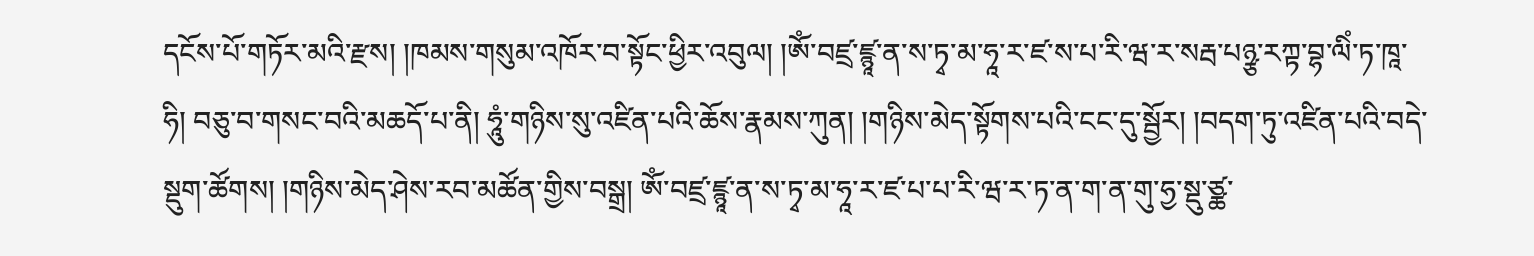དངོས་པོ་གཏོར་མའི་རྫས། །ཁམས་གསུམ་འཁོར་བ་སྟོང་ཕྱིར་འབུལ། །ཨོཾ་བཛྲ་ཛྙཱ་ན་ས་ཏྭ་མ་ཧཱ་ར་ཛ་ས་པ་རི་ཝ་ར་སརྦ་པཉྩ་རཀྟ་བྷ་ལིཾ་ཏ་ཁཱ་ཧི། བཅུ་བ་གསང་བའི་མཆདོ་པ་ནི། ཧཱུཾ་གཉིས་སུ་འཛིན་པའི་ཆོས་རྣམས་ཀུན། །གཉིས་མེད་སྟོགས་པའི་ངང་དུ་སྦྱོར། །བདག་ཏུ་འཛིན་པའི་བདེ་སྡུག་ཚོགས། །གཉིས་མེད་ཤེས་རབ་མཚོན་གྱིས་བསྒྲ། ཨོཾ་བཛྲ་ཛྙཱ་ན་ས་ཏྭ་མ་ཧཱ་ར་ཛ་པ་པ་རི་ཝ་ར་ཏ་ན་ག་ན་གུ་ཧྱ་སྡུ་ཙྪ་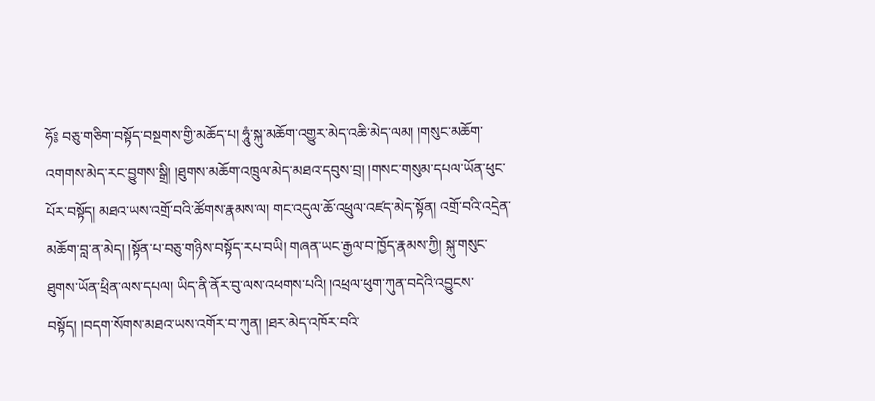ཧོ༔ བཅུ་གཅིག་བསྟོད་བསྔགས་གྱི་མཆོད་པ། ཧཱུཾ་སྐུ་མཆོག་འགྱུར་མེད་འཆི་མེད་ལམ། །གསུང་མཆོག་འགགས་མེད་རང་བྱུགས་སྒྲི། །ཐུགས་མཆོག་འཁྲུལ་མེད་མཐའ་དབུས་བྲ། །གསང་གསུམ་དཔལ་ཡོན་ཕུང་པོར་བསྟོད། མཐའ་ཡས་འགྲོ་བའི་ཚོགས་རྣམས་ལ། གང་འདུལ་ཆོ་འཕྲུལ་འཛད་མེད་སྟོན། འགྲོ་བའི་འདྲེན་མཆོག་བླ་ན་མེད། །སྟོན་པ་བཅུ་གཉིས་བསྟོད་རཔ་བཡི། གཞན་ཡང་རྒྱལ་བ་ཁྱོད་རྣམས་ཀྱི། སྐུ་གསུང་ཐུགས་ཡོན་ཕྲིན་ལས་དཔལ། ཡིད་ནི་ནོར་བུ་ལས་འཕགས་པའི། །འཕྲལ་ཕུག་ཀུན་བདེའི་འབྱུངས་བསྟོད། །བདག་སོགས་མཐའ་ཡས་འགོར་བ་ཀུན། །ཐར་མེད་འཁོར་བའི་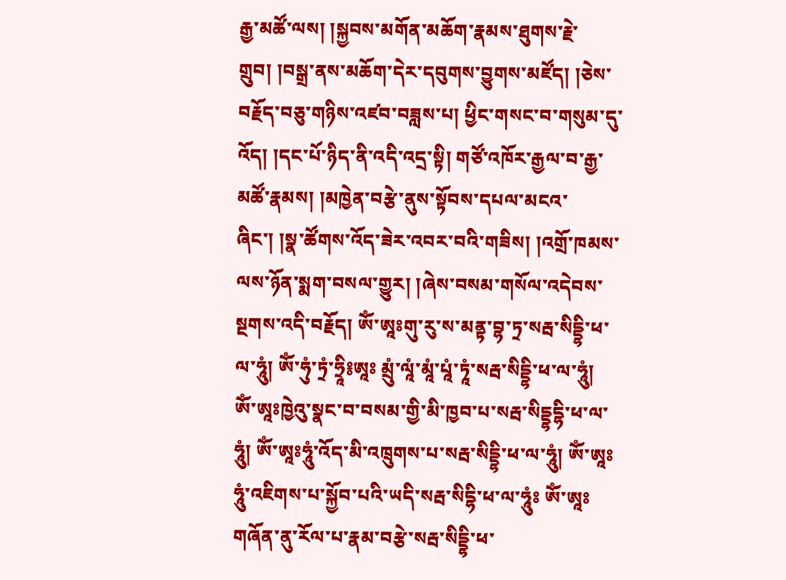རྒྱ་མཚོ་ལས། །སྐྱབས་མགོན་མཆོག་རྣམས་ཐུགས་རྗེ་གྲུབ། །བསྒྲ་ནས་མཆོག་དེར་དབུགས་བྱུགས་མཛོད། །ཅེས་བརྗོད་བཅུ་གཉིས་འཛབ་བཟླས་པ། ཕྱིང་གསང་བ་གསུམ་དུ་འོད། །དང་པོ་ཉིད་ནི་འདི་འདྲ་སྟི། གཙོ་འཁོར་རྒྱལ་བ་རྒྱ་མཚོ་རྣམས། །མཁྱེན་བརྩེ་ནུས་སྟོབས་དཔལ་མངའ་ཞིང་། །སྣ་ཚོགས་འོད་ཟེར་འབར་བའི་གཟིས། །འགྲོ་ཁམས་ལས་ཉོན་སྨག་བསལ་གྱུར། །ཞེས་བསམ་གསོལ་འདེབས་སྔགས་འདི་བརྗོད། ཨོཾ་ཨཱཿགུ་རུ་ས་མནྟ་བྷ་ཏྲ་སརྦ་སིདྡྷི་ཕ་ལ་ཧཱུཾ། ཨོཾ་ཧུཾ་ཏྲཾ་ཧྲཱི༔ཨཱཿ མྲུཾ་ལཱཾ་མཱཾ་པཱཾ་ཏཱཾ་སརྦ་སིདྡྷི་ཕ་ལ་ཧཱུཾ། ཨོཾ་ཨཱཿཁྱེའུ་སྣང་བ་བསམ་གྱི་མི་ཁྱབ་པ་སརྦ་སིདྡྷདྷི་ཕ་ལ་ཧཱུཾ། ཨོཾ་ཨཱཿཧཱུཾ་འོད་མི་འཁྲུགས་པ་སརྦ་སིདྡྷི་ཕ་ལ་ཧཱུཾ། ཨོཾ་ཨཱཿཧཱུཾ་འཇིགས་པ་སྐྱོབ་པའི་ཡདི་སརྦ་སིདྷི་ཕ་ལ་ཧཱུཾཿ ཨོཾ་ཨཱཿགཞོན་ནུ་རོལ་པ་རྣམ་བརྩེ་སརྦ་སིདྡྷི་ཕ་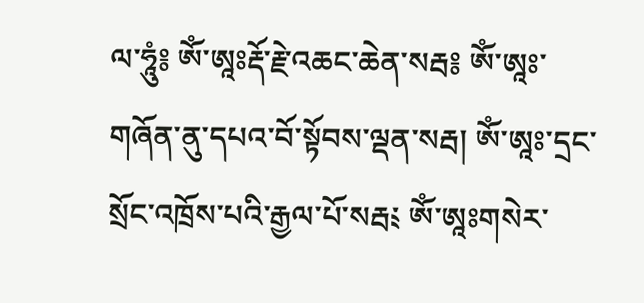ལ་ཧཱུཾ༔ ཨོཾ་ཨཱཿརྡོ་རྗེ་འཆང་ཆེན་སརྦ༔ ཨོཾ་ཨཱཿ་གཞོན་ནུ་དཔའ་བོ་སྟོབས་ལྡན་སརྦ། ཨོཾ་ཨཱཿ་དྲང་སྲོང་འཁྲོས་པའི་རྒྱལ་པོ་སརྦ༴ ཨོཾ་ཨཱཿགསེར་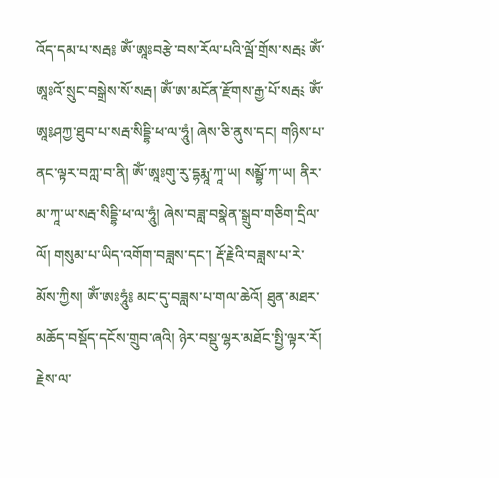འོད་དམ་པ་སརྦ༔ ཨོཾ་ཨཱཿབརྩེ་བས་རོལ་པའི་ལྦོ་གྲོས་སརྦ༴ ཨོཾ་ཨཱཿའོ་སྲུང་བསྒྲེས་སོ་སརྦ། ཨོཾ་ཨ་མངོན་རྫོགས་རྒྱ་པོ་སརྦ༴ ཨོཾ་ཨཱ༔ཤཀྱ་ཐུབ་པ་སརྦ་སིདྡྷི་ཕ་ལ་ཧཱུཾ། ཞེས་ཅི་ནུས་དང། གཉིས་པ་ནང་ལྟར་བཀླ་བ་ནི། ཨོཾ་ཨཱཿགུ་རུ་དྷརྨཱ་ཀཱ་ཡ། སམྦྷོ་ཀ་ཡ། ནིར་མ་ཀཱ་ཡ་སརྦ་སིདྡྷི་ཕ་ལ་ཧཱུཾ། ཞེས་བཟླ་བསྣེན་སྒྲུབ་གཅིག་དྲིལ་ལོ། གསུམ་པ་ཡིད་འགོག་བཟླས་དང་། རྡོ་རྗེའི་བཟླས་པ་རེ་མོས་ཀྱིས། ཨོཾ་ཨཿཧཱུཾ༔ མང་དུ་བཟླས་པ་གལ་ཆེའོ། ཐུན་མཐར་མཆོད་བསྡོད་དངོས་གྲུབ་ཞའི། ཉེར་བསྡུ་ལྷར་མཐོང་སྤྱི་ལྟར་རོ། རྗེས་ལ་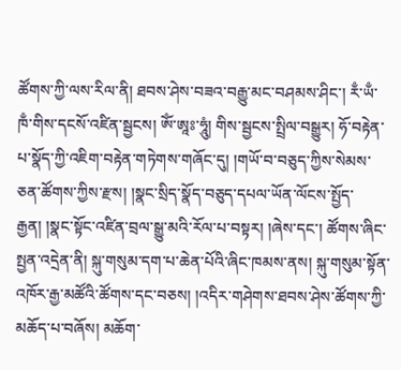ཚོགས་ཀྱི་ལས་རིལ་ནི། ཐབས་ཤེས་བཟའ་བརྒྱུ་མང་བཤམས་ཤིང་། རྃ་ཡྃ་ཁྃ་གིས་དངསོ་འཛིན་སྦྱངས། ཨོཾ་ཨཱཿ་ཧཱུཾ། གིས་སྦྱངས་སྤྲིལ་བསྒྱུར། ཧོ་བརྟེན་པ་སྣོད་ཀྱི་འཇིག་བརྟེན་གཏེགས་གཞོང་དུ། །གཡོ་བ་བཅུད་ཀྱིས་སེམས་ཅན་ཚོགས་ཀྱིས་རྫས། །སྣང་སྲིད་སྣོད་བཅུད་དཔལ་ཡོན་ལོངས་སྤྱོད་རྒྱན། །སྣང་སྟོང་འཛིན་བྲལ་སྒྱུ་མའི་རོལ་པ་བསྟར། །ཞེས་དང་། ཚོགས་ཞིང་སྤྱན་འདྲེན་ནི། སྐུ་གསུམ་དག་པ་ཆེན་པོའི་ཞིང་ཁམས་ནས། སྐུ་གསུམ་སྟོན་འཁོར་རྒྱ་མཚོའི་ཚོགས་དང་བཅས། །འདིར་གཤེགས་ཐབས་ཤེས་ཚོགས་ཀྱི་མཆོད་པ་བཞོས། མཆོག་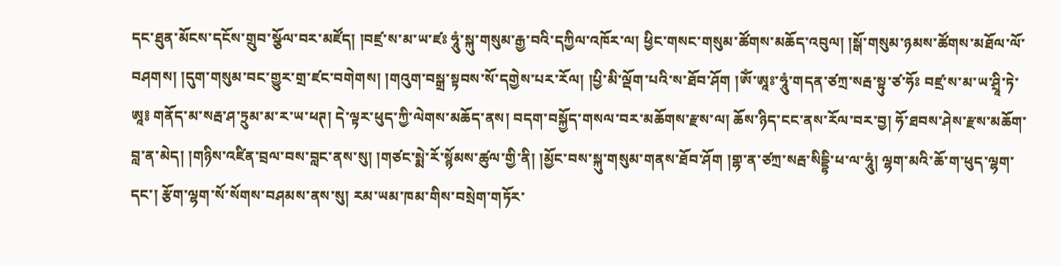དང་ཐུན་མོངས་དངོས་གྲུབ་སྩོལ་བར་མཛོད། །བཛྲ་ས་མ་ཡ་ཛཿ ཧཱུཾ་སྐུ་གསུམ་རྒྱ་བའི་དཀྱིལ་འཁོར་ལ། ཕྱིང་གསང་གསུམ་ཚོགས་མཆོད་འབུལ། །སྒོ་གསུམ་ཉམས་ཚོགས་མཐོལ་ལོ་བཤགས། །དུག་གསུམ་བང་གྱུར་གྲ་ཛང་བགེགས། །གའུག་བསྒྲ་སྟབས་སོ་དགྱེས་པར་རོལ། །པྱི་མི་ལྡོག་པའི་ས་ཐོབ་ཤོག །ཨོཾ་ཨཱཿ་ཧཱུཾ་གདན་ཙཀྲ་སརྦ་སྟུ་ཙ་ཧོཿ བཛྲ་ས་མ་ཡ་ཤྲཱི་ཏེ་ཨཱ༔ གནོད་མ་སརྦ་ཤ་ཏྲུམ་མ་ར་ཡ་ཕཊ། དེ་ལྟར་ཕུད་ཀྱི་ལེགས་མཆོད་ནས། བདག་བསྐྱོད་གསལ་བར་མཆོགས་རྫས་ལ། ཆོས་ཉིད་ངང་ནས་རོལ་བར་བྱ། ཧོ་ཐབས་ཤེས་རྫས་མཆོག་བླ་ན་མེད། །གཉིས་འཛིན་བྲལ་བས་བླང་ནས་སུ། །གཙང་སྨེ་རོ་སྙོམས་ཚུལ་གྱི་ནི། །མྱོང་བས་སྐུ་གསུམ་གནས་ཐོབ་ཤོག །གྷ་ན་ཙཀྲ་སརྦ་སིདྡྷི་ཕ་ལ་ཧཱུཾ། ལྷག་མའི་ཆོ་ག་ཕུད་ལྷག་དང་། རྩོག་ལྷག་སོ་སོགས་བཤམས་ནས་སུ། རམ་ཡམ་ཁམ་གིས་བསྲེག་གཏོར་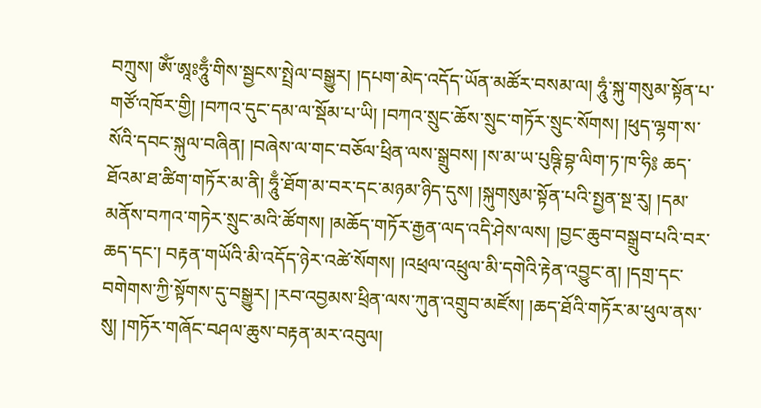བཀྲུས། ཨོཾ་ཨཱཿཧཱུྃ་གིས་སྦྱངས་སྤྲེལ་བསྒྱུར། །དཔག་མེད་འདོད་ཡོན་མཚོར་བསམ་ལ། ཧཱུཾ་སྐུ་གསུམ་སྟོན་པ་གཙོ་འཁོར་གྱི། །བཀའ་དུང་དམ་ལ་སྡོམ་པ་ཡི། །བཀའ་སྲུང་ཆོས་སྲུང་གཏོར་སྲུང་སོགས། །ཕུད་ལྷག་ས་སོའི་དབང་སྐུལ་བཞིན། །བཞེས་ལ་གང་བཅོལ་ཕྲིན་ལས་སྒྲུབས། །ས་མ་ཡ་པུཥྚི་བྷ་ལིག་ཏ་ཁ་ཧི༔ ཆད་ཐོའམ་ཐ་ཚིག་གཏོར་མ་ནི། ཧཱུྃ་ཐོག་མ་བར་དང་མཉམ་ཉིད་དུས། །སྐུགསུམ་སྟོན་པའི་སྤྱན་སྔ་རུ། །དམ་མནོས་བཀའ་གཏེར་སྲུང་མའི་ཚོགས། །མཆོད་གཏོར་རྒྱན་ལད་འདི་ཤེས་ལས། །བྱང་ཆུབ་བསྒྲུབ་པའི་བར་ཆད་དང་། བརྟན་གཡོའི་མི་འདོད་ཉེར་འཚེ་སོགས། །འཕྲལ་འཕྲུལ་མི་དགེའི་རྟེན་འབྱུང་ན། །དགྲ་དང་བགེགས་ཀྱི་སྟོགས་དུ་བསྒྱུར། །རབ་འབྱམས་ཕྲིན་ལས་ཀུན་འགྲུབ་མཛོས། །ཆད་ཐོའི་གཏོར་མ་ཕུལ་ནས་སུ། །གཏོར་གཞོང་བཤལ་ཆུས་བརྟན་མར་འབུལ།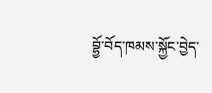བྷྱོ་བོད་ཁམས་སྐྱོང་བྱེད་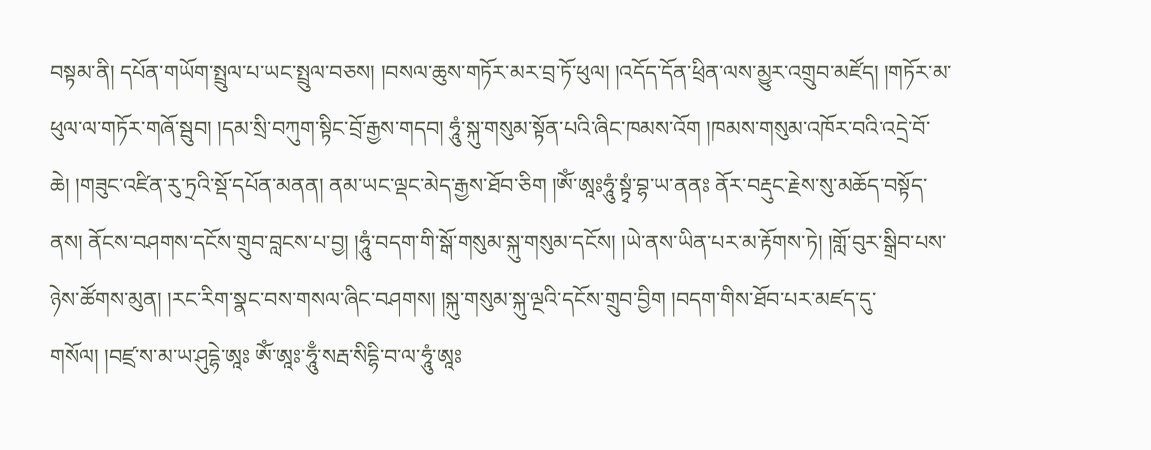བསྟམ་ནི། དཔོན་གཡོག་སྤྲུལ་པ་ཡང་སྤྲུལ་བཅས། །བསལ་ཆུས་གཏོར་མར་བྲ་ཏོ་ཕུལ། །འདོད་དོན་ཕྲིན་ལས་མྱུར་འགྲུབ་མཛོད། །གཏོར་མ་ཕུལ་ལ་གཏོར་གཞོ་སྦུབ། །དམ་སྲི་བཀུག་སྟིང་བྲོ་རྒྱས་གདབ། ཧཱུཾ་སྐུ་གསུམ་སྟོན་པའི་ཞིང་ཁམས་འོག །ཁམས་གསུམ་འཁོར་བའི་འདྲེ་བོ་ཆེ། །གཟུང་འཛིན་རུ་ཏྲའི་སྡོ་དཔོན་མནན། ནམ་ཡང་ལྡང་མེད་རྒྱས་ཐོབ་ཅིག །ཨོཾ་ཨཱཿཧཱུཾ་སྟྭཾ་བྷ་ཡ་ནནཿ ནོར་བརྡུང་རྗེས་སུ་མཆོད་བསྟོད་ནས། ནོངས་བཤགས་དངོས་གྲུབ་བླངས་པ་བྱ། །ཧཱུཾ་བདག་གི་སྒོ་གསུམ་སྐུ་གསུམ་དངོས། །ཡེ་ནས་ཡིན་པར་མ་རྟོགས་ཏེ། །གློ་བུར་སྒྲིབ་པས་ཉེས་ཚོགས་མུན། །རང་རིག་སྣང་བས་གསལ་ཞིང་བཤགས། །སྐུ་གསུམ་སྐུ་ལྔའི་དངོས་གྲུབ་བྱིག །བདག་གིས་ཐོབ་པར་མཛད་དུ་གསོལ། །བཛྲ་ས་མ་ཡ་ཤུདྷེ་ཨཱཿ ཨོཾ་ཨཱཿ་ཧཱུྃ་སརྦ་སིདྷི་བ་ལ་ཧཱུཾ་ཨཱཿ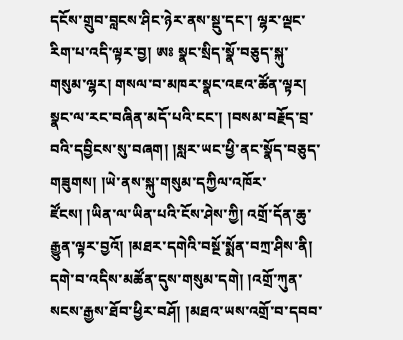དངོས་གྲུབ་བླངས་ཤིང་ཉེར་ནས་སྡུ་དང་། ལྷར་ལྡང་རིག་པ་འདི་ལྟར་བྱ། ཨཿ སྣང་སྲིད་སྣོ་བཅུད་སྐུ་གསུམ་ལྷར། གསལ་བ་མཁར་སྣང་འཇའ་ཚོན་ལྟར། སྣང་ལ་རང་བཞིན་མདོ་པའི་ངང་། །བསམ་བརྗོད་བྲ་བའི་དབྱིངས་སུ་བཞག། །སླར་ཡང་ཕྱི་ནང་སྣོད་བཅུད་གཟུགས། །ཡེ་ནས་སྐུ་གསུམ་དཀྱིལ་འཁོར་ཛོངས། །ཡིན་ལ་ཡིན་པའི་ངོས་ཤེས་ཀྱི། འགྲོ་དོན་ཆུ་རྒྱུན་ལྟར་བྱའོ། །མཐར་དགེའི་བསྔོ་སྨོན་བཀྲ་ཤིས་ནི། དགེ་བ་འདིས་མཚོན་དུས་གསུམ་དགེ། །འགྲོ་ཀུན་སངས་རྒྱས་ཐོབ་ཕྱིར་བཤོ། །མཐའ་ཡས་འགྲོ་བ་དབབ་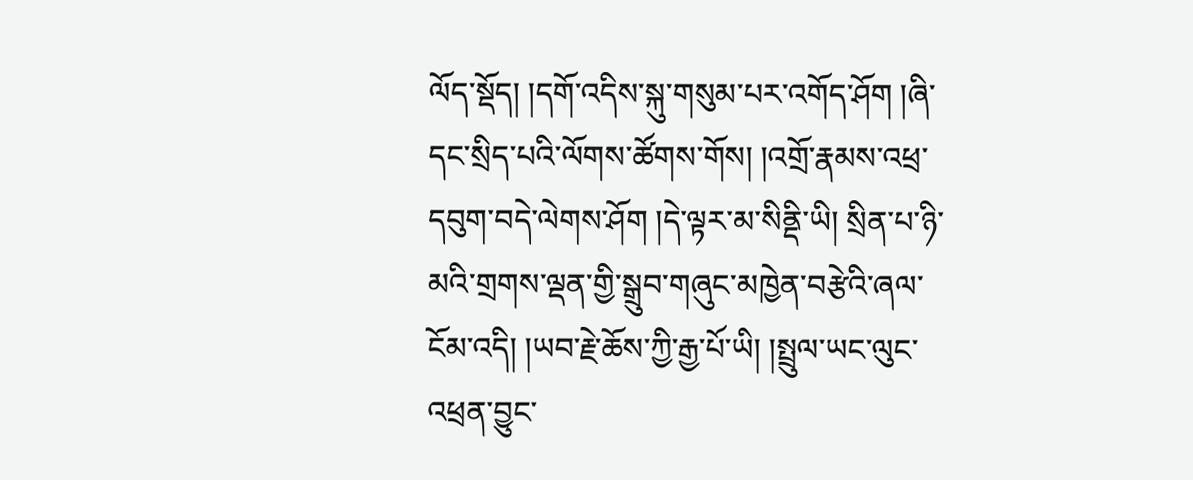ལོད་སྡོད། །དགོ་འདིས་སྐུ་གསུམ་པར་འགོད་ཤོག །ཞི་དང་སྲིད་པའི་ལོགས་ཚོགས་གོས། །འགྲོ་རྣམས་འཕྲ་དབུག་བདེ་ལེགས་ཤོག །དེ་ལྟར་མ་སིནྡི་ཡི། སྲིན་པ་ཉི་མའི་གྲགས་ལྡན་གྱི་སྒྲུབ་གཞུང་མཁྱེན་བརྩེའི་ཞལ་ངོམ་འདི། །ཡབ་རྗེ་ཆོས་ཀྱི་རྒྱ་པོ་ཡི། །སྤྲུལ་ཡང་ལུང་འཕྲན་བྱུང་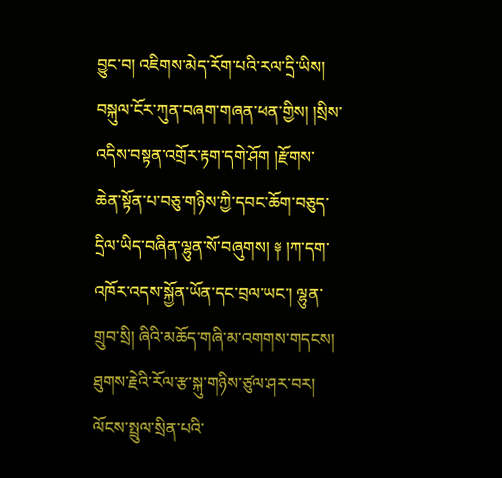བྱུང་བ། འཇིགས་མེད་རོག་པའི་རལ་དྲི་ཡིས། བསྐུལ་ངོར་ཀུན་བཞག་གཞན་ཕན་གྱིས། །སྲིས་འདིས་བསྟན་འགྲོར་རྟག་དགེ་ཤོག །རྫོགས་ཆེན་སྟོན་པ་བཅུ་གཉིས་ཀྱི་དབང་ཆོག་བཅུད་དྲིལ་ཡིད་བཞིན་ལྷུན་སོ་བཞུགས། ༈ །ཀ་དག་འཁོར་འདས་སྐྱོན་ཡོན་དང་བྲལ་ཡང་། ལྷུན་གྲུབ་སྲི། ཞིའི་མཆོད་གཞི་མ་འགགས་གདངས། ཐུགས་རྗེའི་རོལ་རྩ་སྐུ་གཉིས་ཙུལ་ཤར་བར། ལོངས་སྤྲུལ་སྲིན་པའི་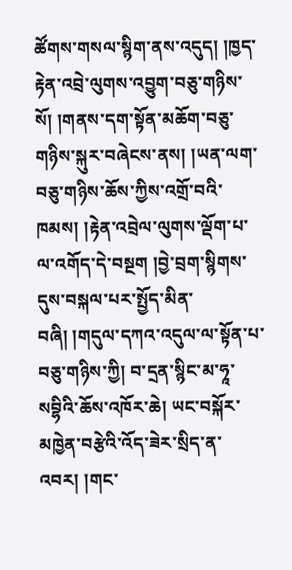ཚོགས་གསལ་སྙིག་ནས་འདུད། །ཁྱད་རྟེན་འབྲེ་ལུགས་འབྱུག་བཅུ་གཉིས་སོ། །གནས་དག་སྟོན་མཆོག་བཅུ་གཉིས་སྐུར་བཞེངས་ནས། །ཡན་ལག་བཅུ་གཉིས་ཆོས་ཀྱིས་འགྲོ་བའི་ཁམས། །རྟེན་འབྲེལ་ལུགས་ལྡོག་པ་ལ་འགོད་དེ་བསྔག །བྱེ་བྲག་སྙིགས་དུས་བསྐལ་པར་སྤྱོད་མིན་བཞི། །གདུལ་དཀའ་འདུལ་ལ་སྟོན་པ་བཅུ་གཉིས་ཀྱི། བ་དྲན་སྙིང་མ་ཧཱ་སབྷིའི་ཆོས་འཁོར་ཆེ། ཡང་བསྐོར་མཁྱེན་བརྩེའི་འོད་ཟེར་སྲིད་ན་འབར། །གང་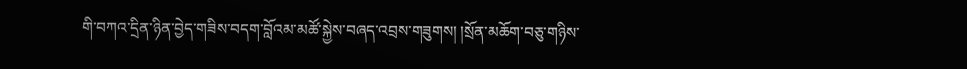གི་བཀའ་དྲིན་ཉིན་བྱེད་གཟིས་བདག་བློའམ་མཚོ་སྐྱེས་བཞད་འབྲས་གཟུགས། །སྲོན་མཆོག་བཅུ་གཉིས་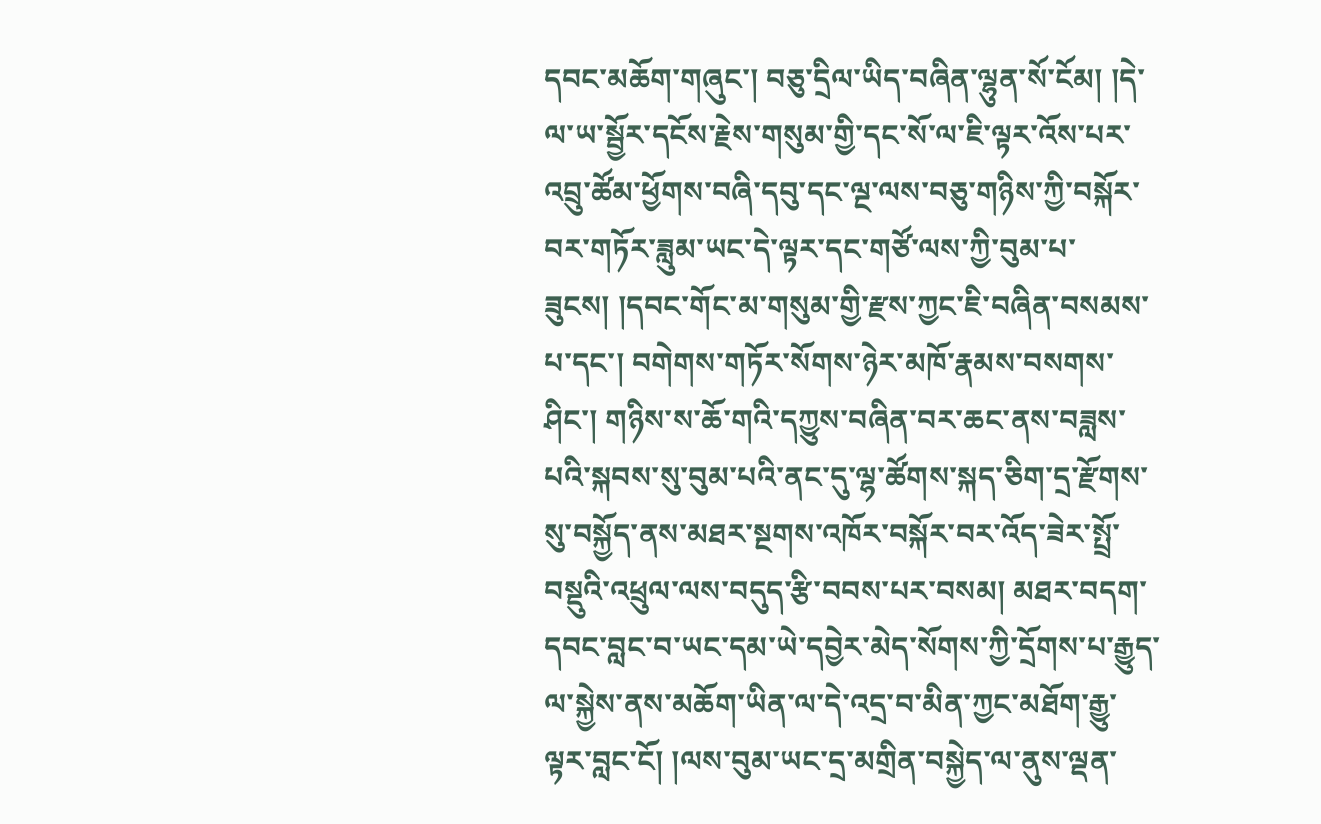དབང་མཆོག་གཞུང་། བཅུ་དྲིལ་ཡིད་བཞིན་ལྷུན་སོ་ངོམ། །དེ་ལ་ཡ་སྦྱོར་དངོས་རྗེས་གསུམ་གྱི་དང་སོ་ལ་ཇི་ལྟར་འོས་པར་འབྲུ་ཚོམ་ཕྱོགས་བཞི་དབུ་དང་ལྔ་ལས་བཅུ་གཉིས་ཀྱི་བསྐོར་བར་གཏོར་ཟླུམ་ཡང་དེ་ལྟར་དང་གཙོ་ལས་ཀྱི་བུམ་པ་ཟུངས། །དབང་གོང་མ་གསུམ་གྱི་རྫས་ཀྱང་ཇི་བཞིན་བསམས་པ་དང་། བགེགས་གཏོར་སོགས་ཉེར་མཁོ་རྣམས་བསགས་ཤིང་། གཉིས་ས་ཆོ་གའི་དཀྱུས་བཞིན་བར་ཆང་ནས་བཟླས་པའི་སྐབས་སུ་བུམ་པའི་ནང་དུ་ལྷ་ཚོགས་སྐད་ཅིག་དྲ་རྫོགས་སུ་བསྐྱོད་ནས་མཐར་སྔགས་འཁོར་བསྐོར་བར་འོད་ཟེར་སྤྲོ་བསྡུའི་འཕྲུལ་ལས་བདུད་རྩི་བབས་པར་བསམ། མཐར་བདག་དབང་བླང་བ་ཡང་དམ་ཡེ་དབྱེར་མེད་སོགས་ཀྱི་དྲོགས་པ་རྒྱུད་ལ་སྐྱེས་ནས་མཆོག་ཡིན་ལ་དེ་འདྲ་བ་མིན་ཀྱང་མཐོག་རྒྱུ་ལྟར་བླང་ངོ། །ལས་བུམ་ཡང་དྲ་མགྲིན་བསྐྱེད་ལ་ནུས་ལྡན་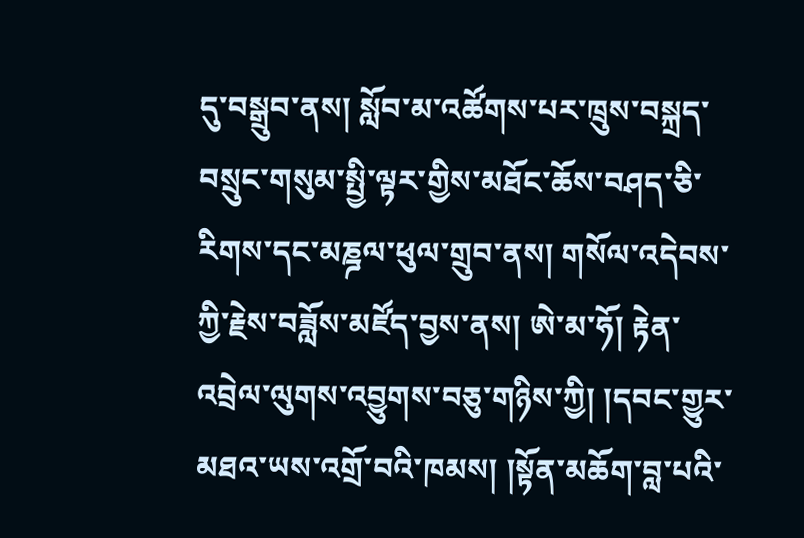དུ་བསྒྲུབ་ནས། སློབ་མ་འཚོགས་པར་ཁྲུས་བསྐྲད་བསྲུང་གསུམ་སྤྱི་ལྟར་གྱིས་མཐོང་ཆོས་བཤད་ཅི་རིགས་དང་མཎྜལ་ཕུལ་གྲུབ་ནས། གསོལ་འདེབས་ཀྱི་རྗེས་བཟློས་མཛོད་བྱས་ནས། ཨེ་མ་ཧོ། རྟེན་འབྲེལ་ལུགས་འབྱུགས་བཅུ་གཉིས་ཀྱི། །དབང་གྱུར་མཐའ་ཡས་འགྲོ་བའི་ཁམས། །སྟོན་མཆོག་བླ་པའི་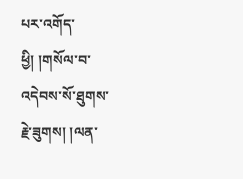པར་འགོད་ཕྱི། །གསོལ་བ་འདེབས་སོ་ཐུགས་རྗེ་ཟུགས། །ལན་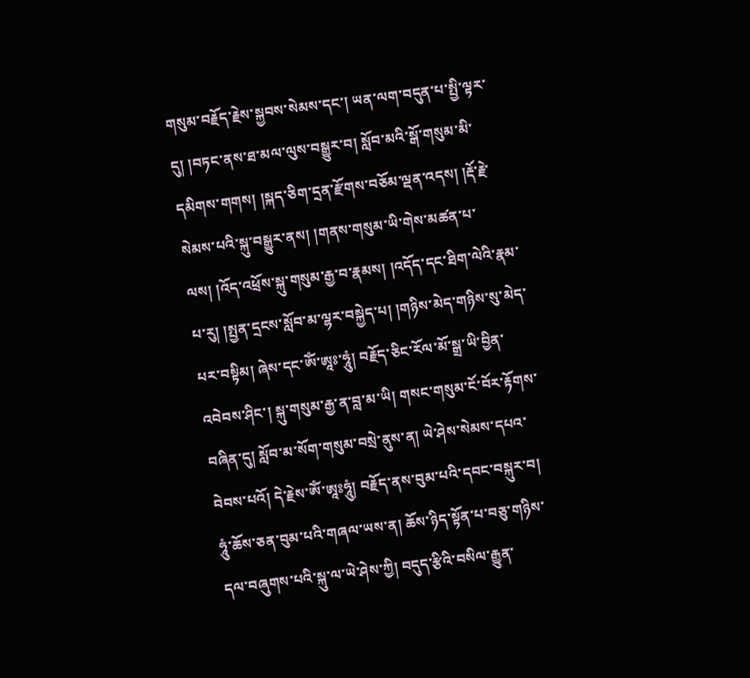གསུམ་བརྗོད་རྗེས་སྐྱབས་སེམས་དང་། ཡན་ལག་བདུན་པ་སྤྱི་ལྟར་དུ། །བཏང་ནས་ཐ་མལ་ལུས་བསྒྱུར་བ། སློབ་མའི་སྒོ་གསུམ་མི་དམིགས་གགས། །སྐད་ཅིག་དྲན་རྫོགས་བཅོམ་ལྡན་འདས། །རྡོ་རྗེ་སེམས་པའི་སྐུ་བསྒྱུར་ནས། །གནས་གསུམ་ཡི་གེས་མཚན་པ་ལས། །འོད་འཕྲོས་སྐུ་གསུམ་རྒྱ་བ་རྣམས། །འདོད་དང་ཐིག་ལེའི་རྣམ་པ་རུ། །སྤྱན་དྲངས་སློབ་མ་ལྷར་བསྐྱེད་པ། །གཉིས་མེད་གཉིས་སུ་མེད་པར་བསྟིམ། ཞེས་དང་ཨོཾ་ཨཱཿ་ཧཱུཾ། བརྗོད་ཅིང་རོལ་མོ་སྒྲ་ཡི་བྱིན་འབེབས་ཤིང་། སྐུ་གསུམ་རྒྱ་ན་བླ་མ་ཡི། གསང་གསུམ་ངོ་བོར་རྟོགས་བཞིན་དུ། སློབ་མ་སོག་གསུམ་བསྲེ་ནུས་ན། ཡེ་ཤེས་སེམས་དཔའ་བེབས་པའོ། དེ་རྗེས་ཨོཾ་ཨཱཿཧཱུཾ། བརྗོད་ནས་བུམ་པའི་དབང་བསྐུར་བ། ཧཱུཾ་ཆོས་ཅན་བུམ་པའི་གཞལ་ཡས་ན། ཆོས་ཉིད་སྟོན་པ་བཅུ་གཉིས་དལ་བཞུགས་པའི་སྐུ་ལ་ཡེ་ཤེས་ཀྱི། བདུད་རྩིའི་བསིལ་རྒྱུན་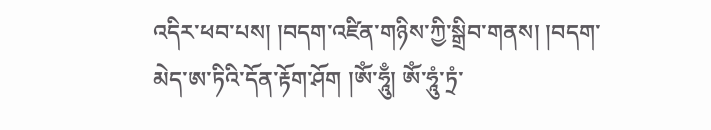འདིར་ཕབ་པས། །བདག་འཛིན་གཉིས་ཀྱི་སྒྲིབ་གནས། །བདག་མེད་ཨ་ཏིའི་དོན་རྟོག་ཤོག །ཨོཾ་ཧཱུྃ། ཨོཾ་ཧཱུཾ་ཏྲཾ་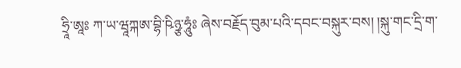ཧྲཱི་ཨཱཿ ཀ་ཡ་ཝཱཀྐཨ་བྷི་ཥིཉྩ་ཧཱུཾཿ ཞེས་བརྗོད་བུམ་པའི་དབང་བསྐུར་བས། །སྐུ་གང་དྲི་ག་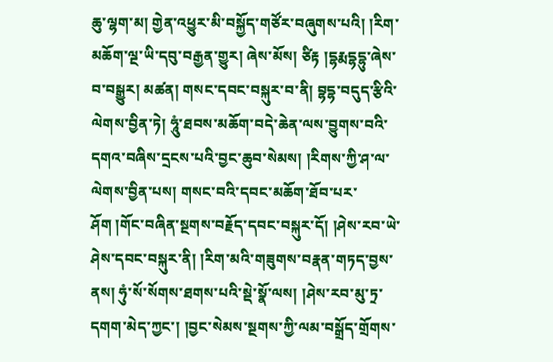ཆུ་ལྷག་མ། གྱེན་འཕྱུར་མི་བསྐྱོད་གཙོར་བཞུགས་པའི། །རིག་མཆོག་ལྔ་ཡི་དབུ་བརྒྱན་གྱུར། ཞེས་མོས། ཙིརྟ །དྷརྨདྷདྷུ་ཞེས་བ་བསྒྱུར། མཚན། གསང་དབང་བསྐུར་བ་ནི། བྷདྷ་བདུད་རྩིའི་ལེགས་བྱིན་ཏེ། ཧཱུཾ་ཐབས་མཆོག་བདེ་ཆེན་ལས་བྱུགས་བའི་དགའ་བཞིས་དྲངས་པའི་བྱང་ཆུབ་སེམས། །རིགས་ཀྱི་ཤ་ལ་ལེགས་བྱིན་པས། གསང་བའི་དབང་མཆོག་ཐོབ་པར་ཤོག །གོང་བཞིན་སྔགས་བརྗོད་དབང་བསྐུར་དོ། །ཤེས་རབ་ཡེ་ཤེས་དབང་བསྐུར་ནི། །རིག་མའི་གཟུགས་བརྣན་གཏད་བྱས་ནས། ཧུཾ་སོ་སོགས་ཐགས་པའི་སྡེ་སྣོ་ལས། །ཤེས་རབ་མུ་ཏྲ་དགག་མེད་ཀྱང་། །བྱང་སེམས་སྔགས་ཀྱི་ལམ་བསྒྲོད་གྲོགས་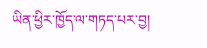ཡིན་ཕྱིར་ཁྱོད་ལ་གཏད་པར་བྱ།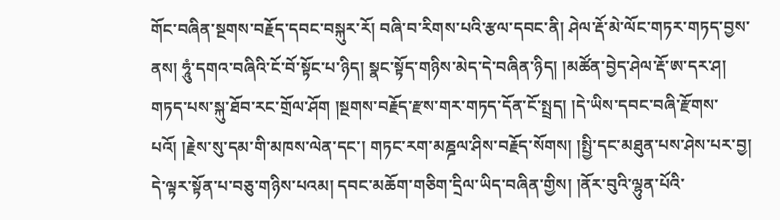གོང་བཞིན་སྔགས་བརྗོད་དབང་བསྐུར་རོ། བཞི་བ་རིགས་པའི་རྩལ་དབང་ནི། ཤེལ་རྡོ་མེ་ལོང་གཏར་གཏད་བྱས་ནས། ཧཱུཾ་དགའ་བཞིའི་ངོ་བོ་སྟོང་པ་ཉིད། སྣང་སྟོད་གཉིས་མེད་དེ་བཞིན་ཉིད། །མཚོན་བྱེད་ཤེལ་རྡོ་ཨ་དར་ཤ། གཏད་པས་སྐུ་ཐོབ་རང་གྲོལ་ཤོག །སྔགས་བརྗོད་རྫས་གར་གཏད་དོན་ངོ་སྤྲད། །དེ་ཡིས་དབང་བཞི་རྫོགས་པའོ། །རྗེས་སུ་དམ་གི་མཁས་ལེན་དང་། གཏང་རག་མཎྜལ་ཤིས་བརྗོད་སོགས། །སྤྱི་དང་མཐུན་པས་ཤེས་པར་བྱ། དེ་ལྟར་སྟོན་པ་བཅུ་གཉིས་པའམ། དབང་མཆོག་གཅིག་དྲིལ་ཡིད་བཞིན་གྱིས། །ནོར་བུའི་ལྷུན་པོའི་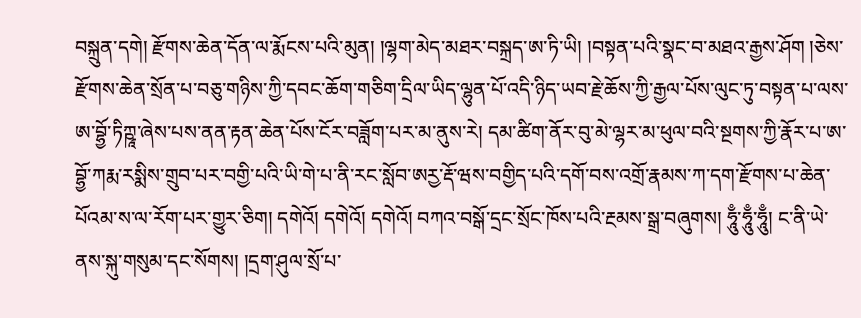བསྐྲུན་དགེ། རྫོགས་ཆེན་དོན་ལ་རྨོངས་པའི་མུན། །ལྷག་མེད་མཐར་བསྐྲད་ཨ་ཏི་ཡི། །བསྟན་པའི་སྣང་བ་མཐའ་རྒྱས་ཤོག །ཅེས་རྫོགས་ཆེན་སྲོན་པ་བཅུ་གཉིས་ཀྱི་དབང་ཆོག་གཅིག་དྲིལ་ཡིད་ལྷུན་པོ་འདི་ཉིད་ཡབ་རྗེ་ཆོས་ཀྱི་རྒྱལ་པོས་ལུང་ཏུ་བསྟན་པ་ལས་ཨ་བྷྱོ་ཏིཀྵཱ་ཞེས་པས་ནན་རྟན་ཆེན་པོས་ངོར་བཟློག་པར་མ་ནུས་རེ། དམ་ཚིག་ནོར་བུ་མེ་ལྷར་མ་ཕུལ་བའི་སྔགས་ཀྱི་རྣོར་པ་ཨ་བྷྱོ་ཀརྨ་རསྨིས་གྲུབ་པར་བགྱི་པའི་ཡི་གེ་པ་ནི་རང་སློབ་ཨཪྱ་རྡོ་ཝས་བགྱིད་པའི་དགོ་བས་འགྲོ་རྣམས་ཀ་དག་རྫོགས་པ་ཆེན་པོའམ་ས་ལ་རོག་པར་གྱུར་ཅིག། དགེའོ། དགེའོ། དགེའོ། བཀའ་བསྒོ་དྲང་སྲོང་ཁོས་པའི་རྔམས་སྒྲ་བཞུགས། ཧཱུྃ་ཧཱུྃ་ཧཱུྃ། ང་ནི་ཡེ་ནས་སྐུ་གསུམ་དང་སོགས། །དྲག་ཤུལ་སྲོ་པ་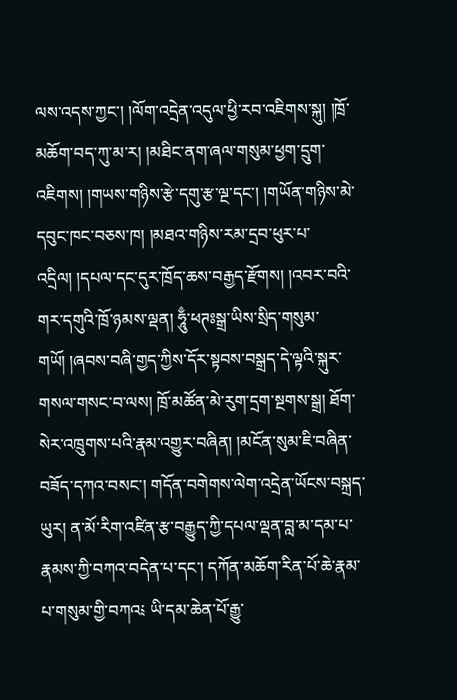ལས་འདས་ཀྱང་། །ལོག་འདྲེན་འདུལ་ཕྱི་རབ་འཇིགས་སྐུ། །ཁྲོ་མཆོག་བད་ཀུ་མ་ར། །མཐིང་ནག་ཞལ་གསུམ་ཕྱག་དྲུག་འཇིགས། །གཡས་གཉིས་རྩེ་དགུ་རྩ་ལྔ་དང་། །གཡོན་གཉིས་མེ་དབུང་ཁང་བཅས་ཁ། །མཐའ་གཉིས་རམ་དྲབ་ཕུར་པ་འདྲིལ། །དཔལ་དང་དུར་ཁྲོད་ཆས་བརྒྱད་རྫོགས། །འབར་བའི་གར་དགུའི་ཁྲོ་ཉམས་ལྡན། ཧཱུྃ་ཕཊཿསྒྲ་ཡིས་སྲིད་གསུམ་གཡོ། །ཞབས་བཞི་གྱད་ཀྱིས་དོར་སྟབས་བསྒྲད་དེ་ལྟའི་སྐུར་གསལ་གསང་བ་ལས། ཁྲོ་མཚོན་མེ་རུག་དྲག་སྔགས་སྒྲ། ཐོག་སེར་འཁྲུགས་པའི་རྣམ་འགྱུར་བཞིན། །མངོན་སུམ་ཇི་བཞིན་བཟོད་དཀའ་བསང་། གདོན་བགེགས་ལེག་འདྲེན་ཡོངས་བསྐྲད་ཡུར། ན་མོ་རིག་འཛིན་རྩ་བརྒྱུད་ཀྱི་དཔལ་ལྡན་བླ་མ་དམ་པ་རྣམས་ཀྱི་བཀའ་བདེན་པ་དང་། དཀོན་མཆོག་རིན་པོ་ཆེ་རྣམ་པ་གསུམ་གྱི་བཀའ༴ ཡི་དམ་ཆེན་པོ་རྒྱུ་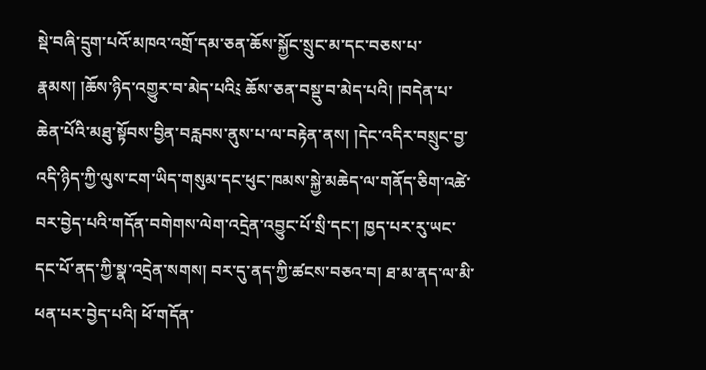སྡེ་བཞི་དྲུག་པའོ་མཁའ་འགྲོ་དམ་ཅན་ཆོས་སྐྱོང་སྲུང་མ་དང་བཅས་པ་རྣམས། །ཆོས་ཉིད་འགྱུར་བ་མེད་པའི༴ ཆོས་ཅན་བསྡུ་བ་མེད་པའི། །བདེན་པ་ཆེན་པོའི་མཐུ་སྟོབས་བྱིན་བརླབས་ནུས་པ་ལ་བརྟེན་ནས། །དེང་འདིར་བསྲུང་བྱ་འདི་ཉིད་ཀྱི་ལུས་ངག་ཡིད་གསུམ་དང་ཕུང་ཁམས་སྐྱེ་མཆེད་ལ་གནོད་ཅིག་འཚེ་བར་བྱེད་པའི་གདོན་བགེགས་ལེག་འདྲེན་འབྱུང་པོ་སྲི་དང་། ཁྱད་པར་རུ་ཡང་དང་པོ་ནད་ཀྱི་སྣ་འདྲེན་སགས། བར་དུ་ནད་ཀྱི་ཚངས་བཅའ་བ། ཐ་མ་ནད་ལ་མི་ཕན་པར་བྱེད་པའི། ཕོ་གདོན་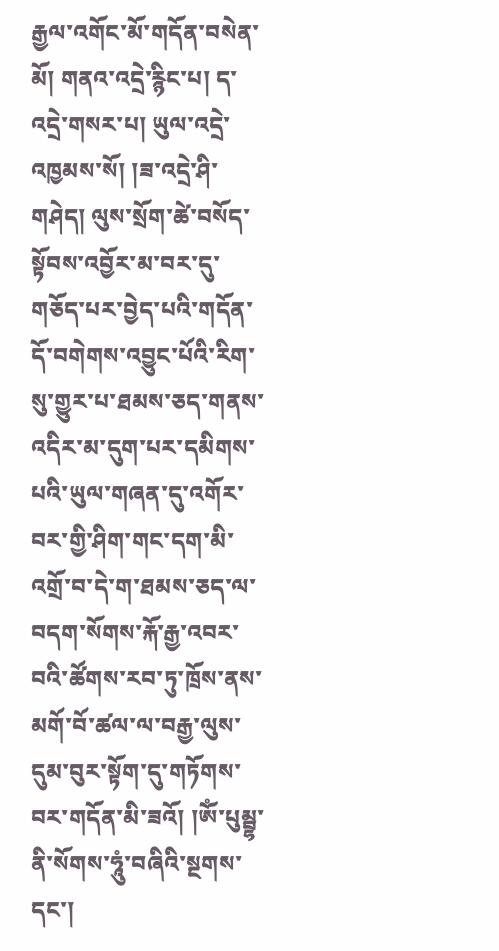རྒྱལ་འགོང་མོ་གདོན་བསེན་མོ། གནའ་འདྲེ་རྙིང་པ། ད་འདྲེ་གསར་པ། ཡུལ་འདྲེ་འཁྱམས་སོ། །ཟ་འདྲེ་ཤི་གཤེད། ལུས་སྲོག་ཚེ་བསོད་སྟོབས་འབྱོར་མ་བར་དུ་གཅོད་པར་བྱེད་པའི་གདོན་དོ་བགེགས་འབྱུང་པོའི་རིག་སུ་གྱུར་པ་ཐམས་ཅད་གནས་འདིར་མ་དུག་པར་དམིགས་པའི་ཡུལ་གཞན་དུ་འགོར་བར་གྱི་ཤིག་གང་དག་མི་འགྲོ་བ་དེ་ག་ཐམས་ཅད་ལ་བདག་སོགས་རྐོ་རྒྱ་འབར་བའི་ཚོགས་རབ་ཏུ་ཁྲོས་ནས་མགོ་བོ་ཚལ་ལ་བརྒྱ་ལུས་དུམ་བུར་སྟོག་དུ་གཏོགས་བར་གདོན་མི་ཟའོ། །ཨོཾ་པུམྦྷ་ནི་སོགས་ཧཱུཾ་བཞིའི་སྔགས་དང་།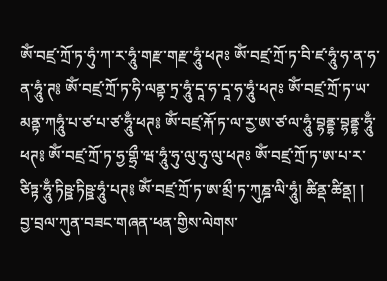ཨོཾ་བཛྲ་ཀྲོ་ཏ་ཧུཾ་ཀ་ར་ཧཱུཾ་གརྫ་གརྫ་ཧཱུཾ་ཕཊཿ ཨོཾ་བཛྲ་ཀྲོ་ཏ་བི་ཛ་ཧཱུཾ་ཧ་ན་ཧ་ན་ཧཱུཾ་ཊ༔ ཨོཾ་བཛྲ་ཀྲོ་ཏ་ཧི་ལནྟ་ཏྲ་ཧཱུཾ་དཱ་ཧ་དཱ་ཧ་ཧཱུཾ་ཕཊཿ ཨོཾ་བཛྲ་ཀྲོ་ཏ་ཡ་མནྟ་ཀཧཱུཾ་པ་ཙ་པ་ཙ་ཧཱུྃ་ཕཊ༔ ཨོཾ་བཛྲ་རྐོ་ཏ་ལ་ཪྱ་ཨ་ཙ་ལ་ཧཱུཾ་བྷནྡྷ་བྷནྡྷ་ཧཱུྃ་ཕཊ༔ ཨོཾ་བཛྲ་ཀྲོ་ཏ་ཧྱ་གྷྲྀ་ཝ་ཧཱུཾ་ཧུ་ལུ་ཧུ་ལུ་ཕཊཿ ཨོཾ་བཛྲ་ཀྲོ་ཏ་ཨ་པ་ར་ཙིཏྟ་ཧཱུྃ་ཏིཥྛ་ཏིཥྛ་ཧཱུཾ་པཊ༔ ཨོཾ་བཛྲ་ཀྲོ་ཏ་ཨ་མྲྀ་ཏ་ཀུཎྜ་ལི་ཧཱུཾ། ཚིནྡ་ཚིནྡ། །
བྱ་བྲལ་ཀུན་བཟང་གཞན་ཕན་གྱིས་ལེགས་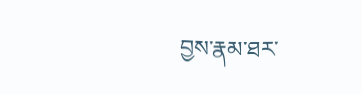བྱས་རྣམ་ཐར་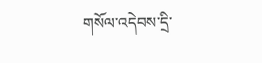གསོལ་འདེབས་དྲི་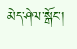མེད་ཤེལ་སྒོང་།